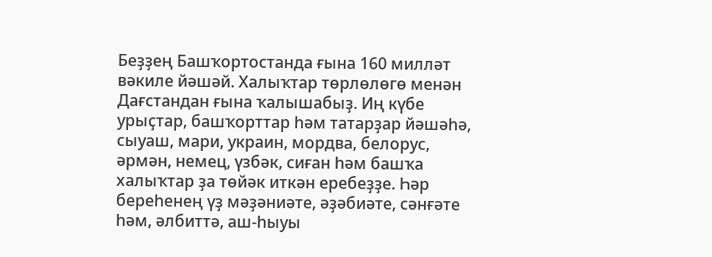Беҙҙең Башҡортостанда ғына 160 милләт вәкиле йәшәй. Халыҡтар төрлөлөгө менән Дағстандан ғына ҡалышабыҙ. Иң күбе урыҫтар, башҡорттар һәм татарҙар йәшәһә, сыуаш, мари, украин, мордва, белорус, әрмән, немец, үзбәк, сиған һәм башҡа халыҡтар ҙа төйәк иткән еребеҙҙе. Һәр береһенең үҙ мәҙәниәте, әҙәбиәте, сәнғәте һәм, әлбиттә, аш-һыуы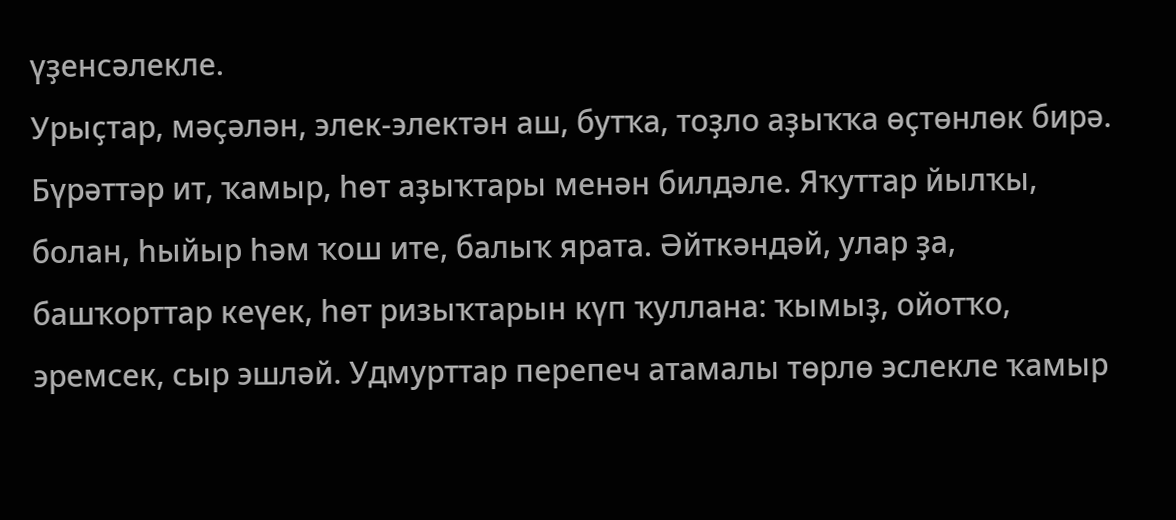үҙенсәлекле.
Урыҫтар, мәҫәлән, элек-электән аш, бутҡа, тоҙло аҙыҡҡа өҫтөнлөк бирә. Бүрәттәр ит, ҡамыр, һөт аҙыҡтары менән билдәле. Яҡуттар йылҡы, болан, һыйыр һәм ҡош ите, балыҡ ярата. Әйткәндәй, улар ҙа, башҡорттар кеүек, һөт ризыҡтарын күп ҡуллана: ҡымыҙ, ойотҡо, эремсек, сыр эшләй. Удмурттар перепеч атамалы төрлө эслекле ҡамыр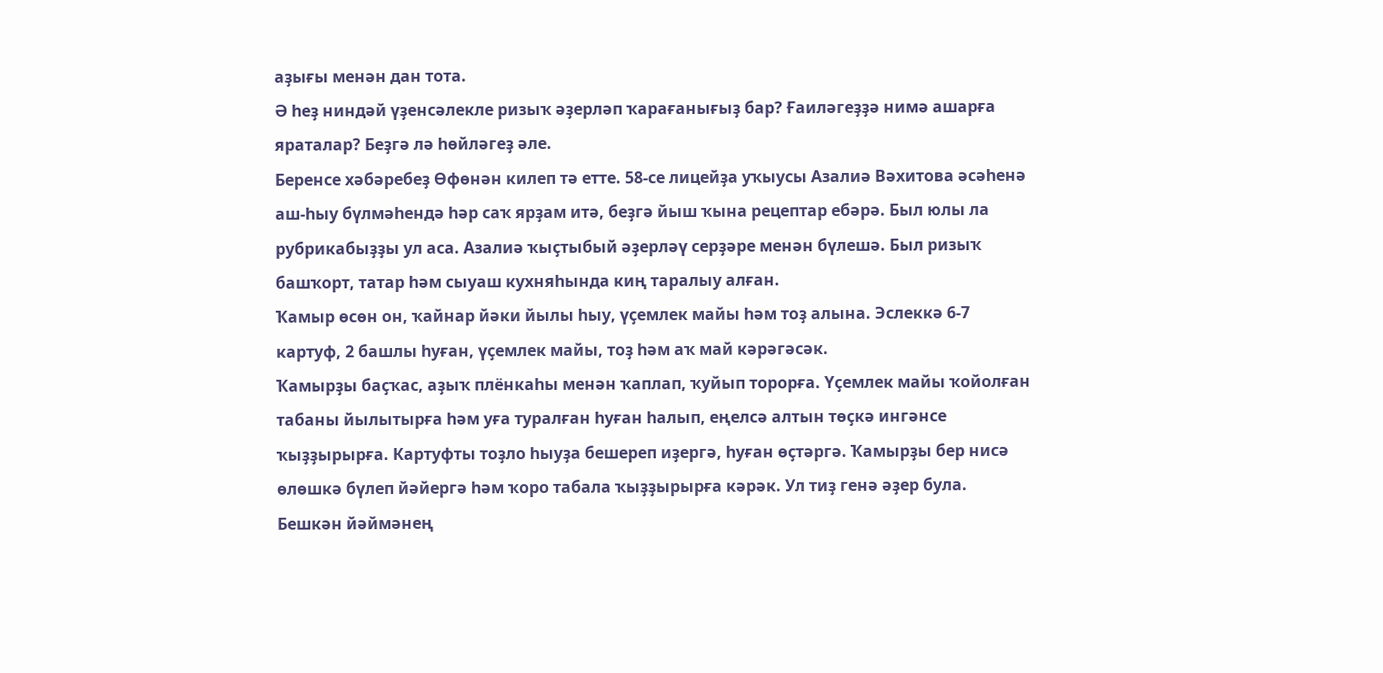аҙығы менән дан тота.
Ә һеҙ ниндәй үҙенсәлекле ризыҡ әҙерләп ҡарағанығыҙ бар? Ғаиләгеҙҙә нимә ашарға яраталар? Беҙгә лә һөйләгеҙ әле.
Беренсе хәбәребеҙ Өфөнән килеп тә етте. 58-се лицейҙа уҡыусы Азалиә Вәхитова әсәһенә аш-һыу бүлмәһендә һәр саҡ ярҙам итә, беҙгә йыш ҡына рецептар ебәрә. Был юлы ла рубрикабыҙҙы ул аса. Азалиә ҡыҫтыбый әҙерләү серҙәре менән бүлешә. Был ризыҡ башҡорт, татар һәм сыуаш кухняһында киң таралыу алған.
Ҡамыр өсөн он, ҡайнар йәки йылы һыу, үҫемлек майы һәм тоҙ алына. Эслеккә 6-7 картуф, 2 башлы һуған, үҫемлек майы, тоҙ һәм аҡ май кәрәгәсәк.
Ҡамырҙы баҫҡас, аҙыҡ плёнкаһы менән ҡаплап, ҡуйып торорға. Үҫемлек майы ҡойолған табаны йылытырға һәм уға туралған һуған һалып, еңелсә алтын төҫкә ингәнсе ҡыҙҙырырға. Картуфты тоҙло һыуҙа бешереп иҙергә, һуған өҫтәргә. Ҡамырҙы бер нисә өлөшкә бүлеп йәйергә һәм ҡоро табала ҡыҙҙырырға кәрәк. Ул тиҙ генә әҙер була. Бешкән йәймәнең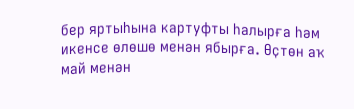бер яртыһына картуфты һалырға һәм икенсе өлөшө менән ябырға. Өҫтөн аҡ май менән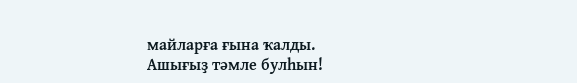майларға ғына ҡалды.
Ашығыҙ тәмле булһын!